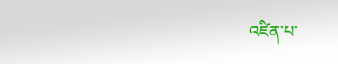འཛིན་པ་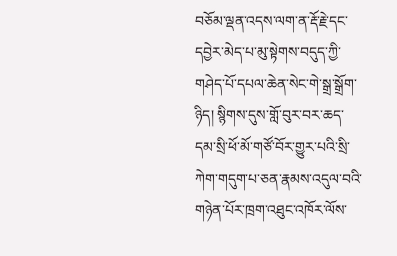བཅོམ་ལྡན་འདས་ལག་ན་རྡོ་རྗེ་དང་དབྱེར་མེད་པ་མུ་སྟེགས་བདུད་ཀྱི་གཤེད་པོ་དཔལ་ཆེན་སེང་གེ་སྒྲ་སྒྲོག་ཉིད། སྙིགས་དུས་གློ་བུར་བར་ཆད་དམ་སྲི་ཕོ་མོ་གཙོ་བོར་གྱུར་པའི་སྲི་ཀེག་གདུག་པ་ཅན་རྣམས་འདུལ་བའི་གཉེན་པོར་ཁྲག་འཐུང་འཁོར་ལོས་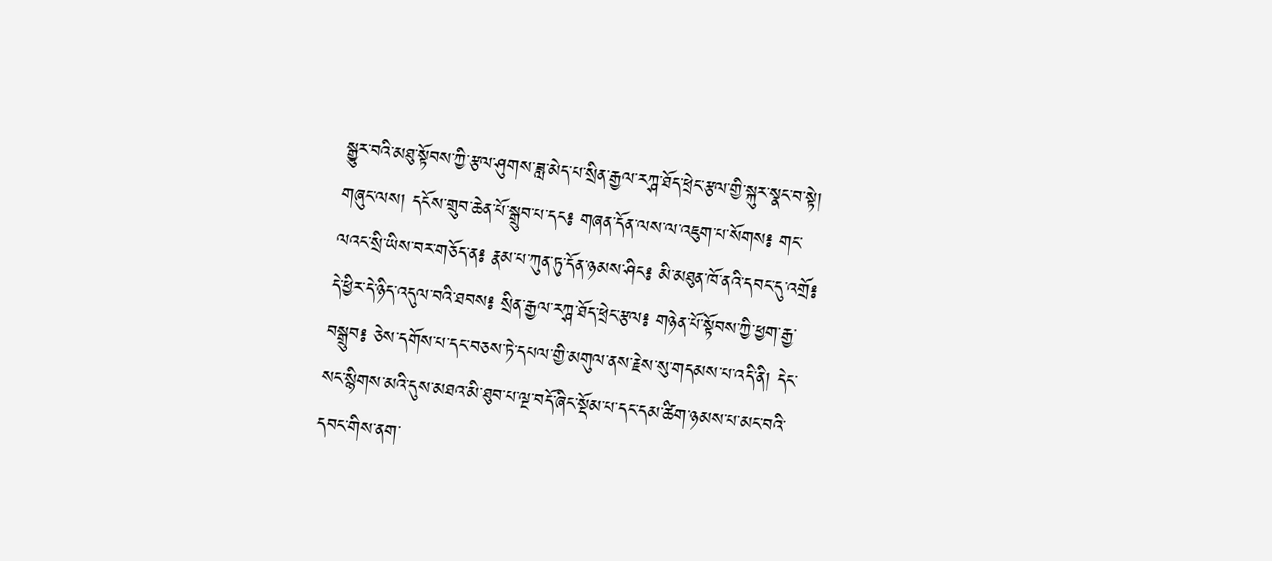སྒྱུར་བའི་མཐུ་སྟོབས་ཀྱི་རྩལ་ཤུགས་ཟླ་མེད་པ་སྲིན་རྒྱལ་རཀྴ་ཐོད་ཕྲེང་རྩལ་གྱི་སྐུར་སྣང་བ་སྟེ། གཞུང་ལས། དངོས་གྲུབ་ཆེན་པོ་སྒྲུབ་པ་དང༔ གཞན་དོན་ལས་ལ་འཇུག་པ་སོགས༔ གང་ལའང་སྲི་ཡིས་བར་གཅོད་ན༔ རྣམ་པ་ཀུན་ཏུ་དོན་ཉམས་ཤིང༔ མི་མཐུན་ཁོ་ནའི་དབང་དུ་འགྲོ༔ དེ་ཕྱིར་དེ་ཉིད་འདུལ་བའི་ཐབས༔ སྲིན་རྒྱལ་རཀྴ་ཐོད་ཕྲེང་རྩལ༔ གཉེན་པོ་སྟོབས་ཀྱི་ཕྱག་རྒྱ་བསྒྲུབ༔ ཅེས་དགོས་པ་དང་བཅས་ཏེ་དཔལ་གྱི་མགུལ་ནས་རྗེས་སུ་གདམས་པ་འདི་ནི། དེང་སང་སྙིགས་མའི་དུས་མཐའ་མི་ཐུབ་པ་ལྔ་བདོ་ཞིང་སྡོམ་པ་དང་དམ་ཚིག་ཉམས་པ་མང་བའི་དབང་གིས་ནག་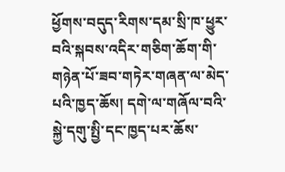ཕྱོགས་བདུད་རིགས་དམ་སྲི་ཁ་ཕྱུར་བའི་སྐབས་འདིར་གཅིག་ཆོག་གི་གཉེན་པོ་ཟབ་གཏེར་གཞན་ལ་མེད་པའི་ཁྱད་ཆོས། དགེ་ལ་གཞོལ་བའི་སྐྱེ་དགུ་སྤྱི་དང་ཁྱད་པར་ཆོས་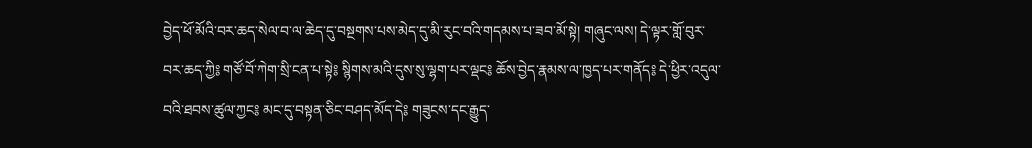བྱེད་ཕོ་མོའི་བར་ཆད་སེལ་བ་ལ་ཆེད་དུ་བསྔགས་པས་མེད་དུ་མི་རུང་བའི་གདམས་པ་ཟབ་མོ་སྟེ། གཞུང་ལས། དེ་ལྟར་གློ་བུར་བར་ཆད་ཀྱི༔ གཙོ་བོ་ཀེག་སྲི་ངན་པ་སྟེ༔ སྙིགས་མའི་དུས་སུ་ལྷག་པར་ལྡང༔ ཆོས་བྱེད་རྣམས་ལ་ཁྱད་པར་གནོད༔ དེ་ཕྱིར་འདུལ་བའི་ཐབས་ཚུལ་ཀྱང༔ མང་དུ་བསྟན་ཅིང་བཤད་མོད་དེ༔ གཟུངས་དང་རྒྱུད་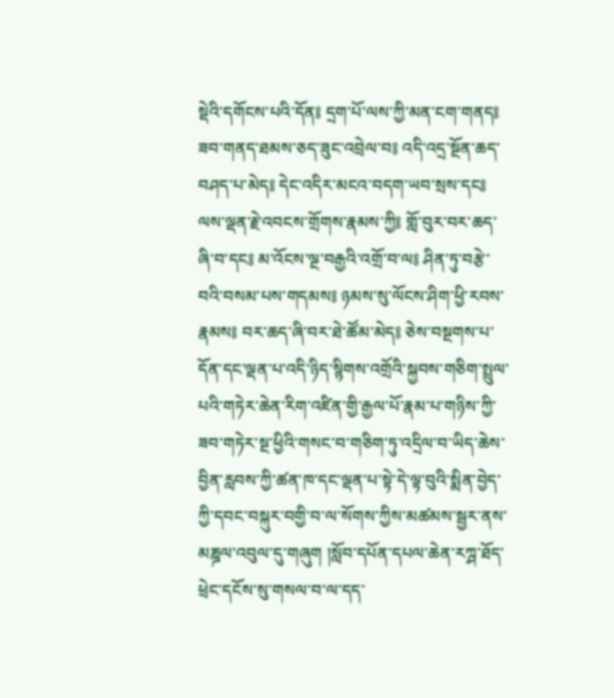སྡེའི་དགོངས་པའི་དོན༔ དྲག་པོ་ལས་ཀྱི་མན་ངག་གནད༔ ཟབ་གནད་ཐམས་ཅད་ཟུང་འབྲེལ་བ༔ འདི་འདྲ་སྔོན་ཆད་བཤད་པ་མེད༔ དེང་འདིར་མངའ་བདག་ཡབ་སྲས་དང༔ ལས་ལྡན་རྗེ་འབངས་གྲོགས་རྣམས་ཀྱི༔ གློ་བུར་བར་ཆད་ཞི་བ་དང༔ མ་འོངས་ལྔ་བརྒྱའི་འགྲོ་བ་ལ༔ ཤིན་ཏུ་བརྩེ་བའི་བསམ་པས་གདམས༔ ཉམས་སུ་ལོངས་ཤིག་ཕྱི་རབས་རྣམས༔ བར་ཆད་ཞི་བར་ཐེ་ཚོམ་མེད༔ ཅེས་བསྔགས་པ་དོན་དང་ལྡན་པ་འདི་ཉིད་སྙིགས་འགྲོའི་སྐྱབས་གཅིག་སྤྲུལ་པའི་གཏེར་ཆེན་རིག་འཛིན་གྱི་རྒྱལ་པོ་རྣམ་པ་གཉིས་ཀྱི་ཟབ་གཏེར་སྔ་ཕྱིའི་གསང་བ་གཅིག་ཏུ་འདྲིལ་བ་ཡིད་ཆེས་བྱིན་རླབས་ཀྱི་ཚན་ཁ་དང་ལྡན་པ་སྟེ་དེ་ལྟ་བུའི་སྨིན་བྱེད་ཀྱི་དབང་བསྐུར་བགྱི་བ་ལ་སོགས་ཀྱིས་མཚམས་སྦྱར་ནས་མཎྜལ་འབུལ་དུ་གཞུག །སློབ་དཔོན་དཔལ་ཆེན་རཀྴ་ཐོད་ཕྲེང་དངོས་སུ་གསལ་བ་ལ་དད་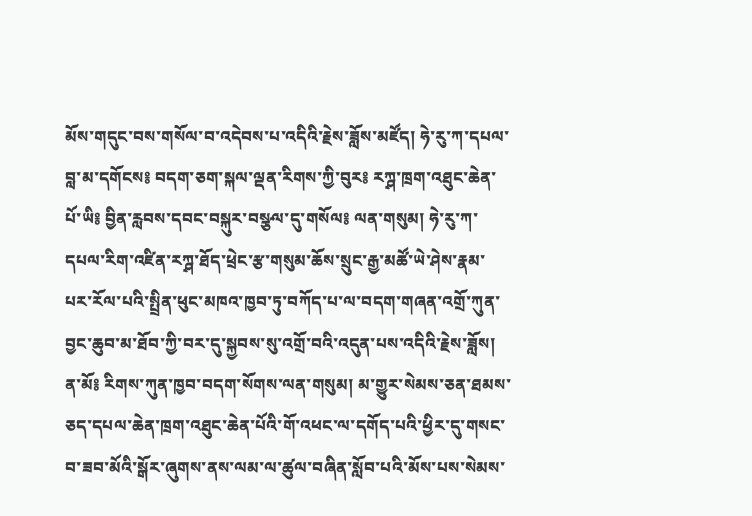མོས་གདུང་བས་གསོལ་བ་འདེབས་པ་འདིའི་རྗེས་ཟློས་མཛོད། ཧེ་རུ་ཀ་དཔལ་བླ་མ་དགོངས༔ བདག་ཅག་སྐལ་ལྡན་རིགས་ཀྱི་བུར༔ རཀྴ་ཁྲག་འཐུང་ཆེན་པོ་ཡི༔ བྱིན་རླབས་དབང་བསྐུར་བསྩལ་དུ་གསོལ༔ ལན་གསུམ། ཧེ་རུ་ཀ་དཔལ་རིག་འཛིན་རཀྴ་ཐོད་ཕྲེང་རྩ་གསུམ་ཆོས་སྲུང་རྒྱ་མཚོ་ཡེ་ཤེས་རྣམ་པར་རོལ་པའི་སྤྲིན་ཕུང་མཁའ་ཁྱབ་ཏུ་བཀོད་པ་ལ་བདག་གཞན་འགྲོ་ཀུན་བྱང་ཆུབ་མ་ཐོབ་ཀྱི་བར་དུ་སྐྱབས་སུ་འགྲོ་བའི་འདུན་པས་འདིའི་རྗེས་ཟློས། ན་མོ༔ རིགས་ཀུན་ཁྱབ་བདག་སོགས་ལན་གསུམ། མ་གྱུར་སེམས་ཅན་ཐམས་ཅད་དཔལ་ཆེན་ཁྲག་འཐུང་ཆེན་པོའི་གོ་འཕང་ལ་དགོད་པའི་ཕྱིར་དུ་གསང་བ་ཟབ་མོའི་སྒོར་ཞུགས་ནས་ལམ་ལ་ཚུལ་བཞིན་སློབ་པའི་མོས་པས་སེམས་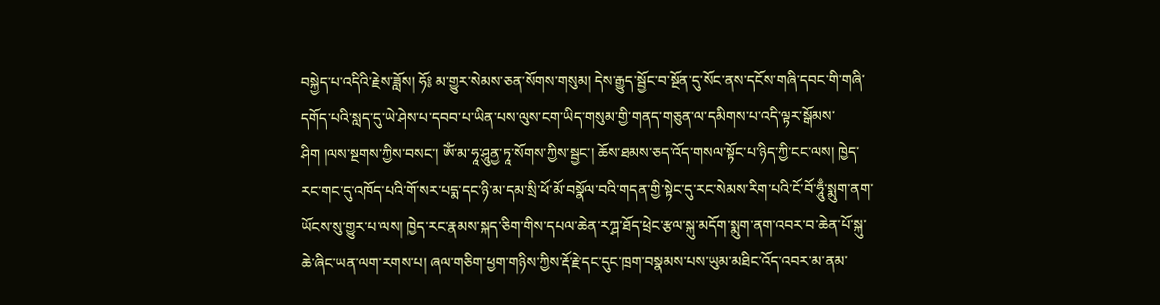བསྐྱེད་པ་འདིའི་རྗེས་ཟློས། ཧོ༔ མ་གྱུར་སེམས་ཅན་སོགས་གསུམ། དེས་རྒྱུད་སྦྱོང་བ་སྔོན་དུ་སོང་ནས་དངོས་གཞི་དབང་གི་གཞི་དགོད་པའི་སླད་དུ་ཡེ་ཤེས་པ་དབབ་པ་ཡིན་པས་ལུས་ངག་ཡིད་གསུམ་གྱི་གནད་གཅུན་ལ་དམིགས་པ་འདི་ལྟར་སྒོམས་ཤིག །ལས་སྔགས་ཀྱིས་བསང་། ཨོཾ་མ་ཧཱ་ཤཱུནྱ་ཏཱ་སོགས་ཀྱིས་སྦྱང་། ཆོས་ཐམས་ཅད་འོད་གསལ་སྟོང་པ་ཉིད་ཀྱི་ངང་ལས། ཁྱེད་རང་གང་དུ་འཁོད་པའི་གོ་སར་པདྨ་དང་ཉི་མ་དམ་སྲི་ཕོ་མོ་བསྣོལ་བའི་གདན་གྱི་སྟེང་དུ་རང་སེམས་རིག་པའི་ངོ་བོ་ཧཱུྃ་སྨུག་ནག་ཡོངས་སུ་གྱུར་པ་ལས། ཁྱེད་རང་རྣམས་སྐད་ཅིག་གིས་དཔལ་ཆེན་རཀྴ་ཐོད་ཕྲེང་རྩལ་སྐུ་མདོག་སྨུག་ནག་འབར་བ་ཆེན་པོ་སྐུ་ཆེ་ཞིང་ཡན་ལག་རགས་པ། ཞལ་གཅིག་ཕྱག་གཉིས་ཀྱིས་རྡོ་རྗེ་དང་དུང་ཁྲག་བསྣམས་པས་ཡུམ་མཐིང་འོད་འབར་མ་ནམ་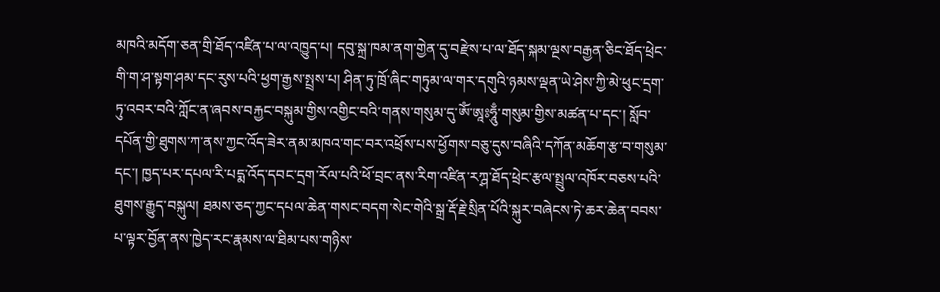མཁའི་མདོག་ཅན་གྲི་ཐོད་འཛིན་པ་ལ་འཁྱུད་པ། དབུ་སྐྲ་ཁམ་ནག་གྱེན་དུ་བརྫེས་པ་ལ་ཐོད་སྐམ་ལྔས་བརྒྱན་ཅིང་ཐོད་ཕྲེང་གི་ག་ཤ་སྟག་ཤམ་དང་རུས་པའི་ཕྱག་རྒྱས་སྤྲས་པ། ཤིན་ཏུ་ཁྲོ་ཞིང་གཏུམ་ལ་གར་དགུའི་ཉམས་ལྡན་ཡེ་ཤེས་ཀྱི་མེ་ཕུང་དྲག་ཏུ་འབར་བའི་ཀློང་ན་ཞབས་བརྐྱང་བསྐུམ་གྱིས་འགྱིང་བའི་གནས་གསུམ་དུ་ཨོཾ་ཨཱཿཧཱུྃ་གསུམ་གྱིས་མཚན་པ་དང་། སློབ་དཔོན་གྱི་ཐུགས་ཀ་ནས་ཀྱང་འོད་ཟེར་ནམ་མཁའ་གང་བར་འཕྲོས་པས་ཕྱོགས་བཅུ་དུས་བཞིའི་དཀོན་མཆོག་རྩ་བ་གསུམ་དང་། ཁྱད་པར་དཔལ་རི་པདྨ་འོད་དབང་དྲག་རོལ་པའི་ཕོ་བྲང་ནས་རིག་འཛིན་རཀྴ་ཐོད་ཕྲེང་རྩལ་སྤྲུལ་འཁོར་བཅས་པའི་ཐུགས་རྒྱུད་བསྐུལ། ཐམས་ཅད་ཀྱང་དཔལ་ཆེན་གསང་བདག་སེང་གེའི་སྒྲ་རྡོ་རྗེ་སྲིན་པོའི་སྐུར་བཞེངས་ཏེ་ཆར་ཆེན་བབས་པ་ལྟར་བྱོན་ནས་ཁྱེད་རང་རྣམས་ལ་ཐིམ་པས་གཉིས་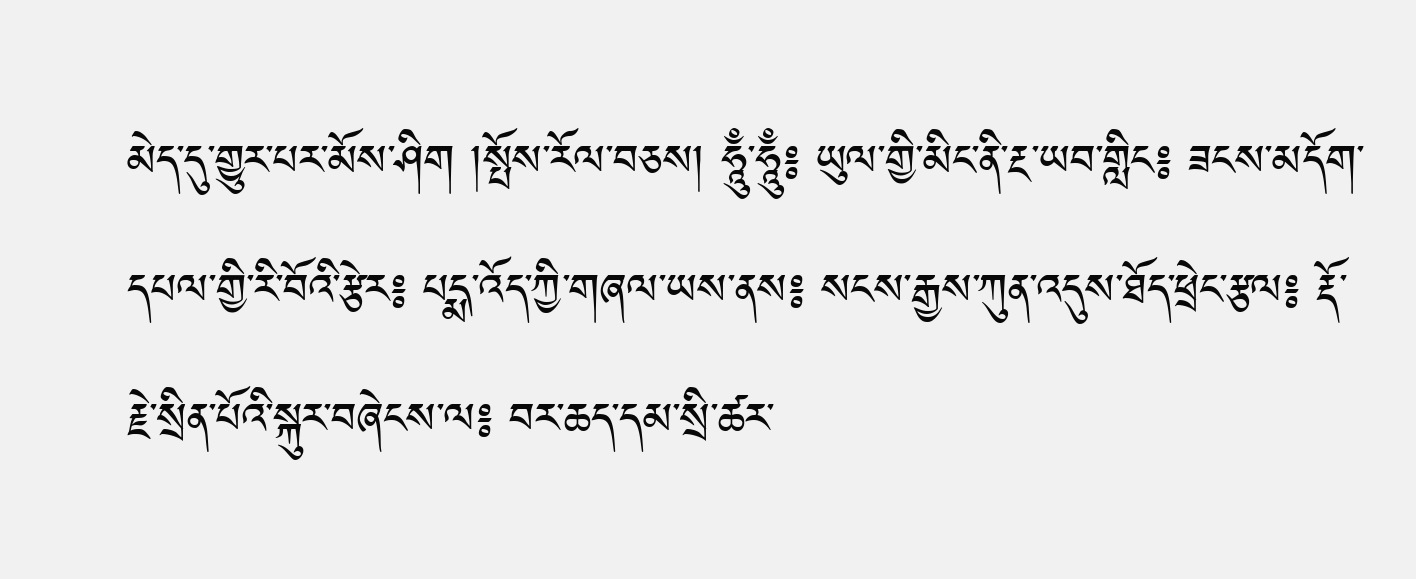མེད་དུ་གྱུར་པར་མོས་ཤིག །སྤོས་རོལ་བཅས། ཧཱུྃ་ཧཱུྃ༔ ཡུལ་གྱི་མིང་ནི་རྔ་ཡབ་གླིང༔ ཟངས་མདོག་དཔལ་གྱི་རི་བོའི་རྩེར༔ པདྨ་འོད་ཀྱི་གཞལ་ཡས་ནས༔ སངས་རྒྱས་ཀུན་འདུས་ཐོད་ཕྲེང་རྩལ༔ རྡོ་རྗེ་སྲིན་པོའི་སྐུར་བཞེངས་ལ༔ བར་ཆད་དམ་སྲི་ཚར་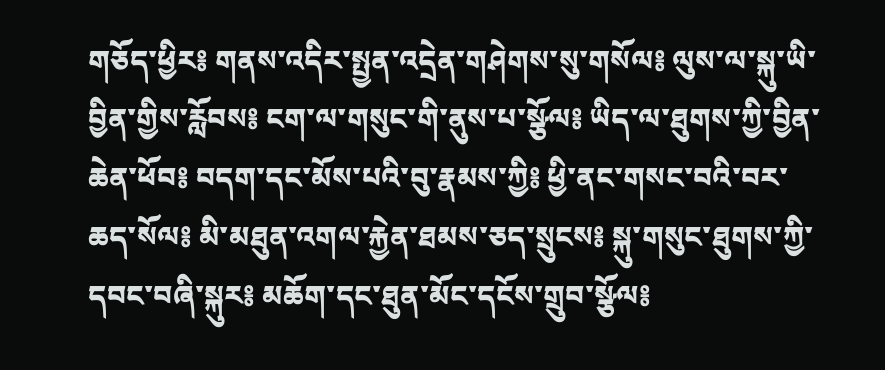གཅོད་ཕྱིར༔ གནས་འདིར་སྤྱན་འདྲེན་གཤེགས་སུ་གསོལ༔ ལུས་ལ་སྐུ་ཡི་བྱིན་གྱིས་རློབས༔ ངག་ལ་གསུང་གི་ནུས་པ་སྩོལ༔ ཡིད་ལ་ཐུགས་ཀྱི་བྱིན་ཆེན་ཕོབ༔ བདག་དང་མོས་པའི་བུ་རྣམས་ཀྱི༔ ཕྱི་ནང་གསང་བའི་བར་ཆད་སོལ༔ མི་མཐུན་འགལ་རྐྱེན་ཐམས་ཅད་སྲུངས༔ སྐུ་གསུང་ཐུགས་ཀྱི་དབང་བཞི་སྐུར༔ མཆོག་དང་ཐུན་མོང་དངོས་གྲུབ་སྩོལ༔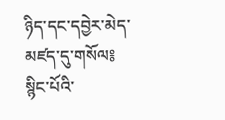ཉིད་དང་དབྱེར་མེད་མཛད་དུ་གསོལ༔ སྙིང་པོའི་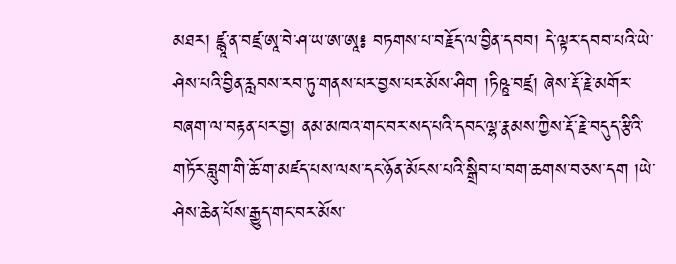མཐར། ཛྙཱ་ན་བཛྲ་ཨཱ་བེ་ཤ་ཡ་ཨ་ཨཱ༔ བཏགས་པ་བརྗོད་ལ་བྱིན་དབབ། དེ་ལྟར་དབབ་པའི་ཡེ་ཤེས་པའི་བྱིན་རླབས་རབ་ཏུ་གནས་པར་བྱས་པར་མོས་ཤིག །ཏིཥྛ་བཛྲ། ཞེས་རྡོ་རྗེ་མགོར་བཞག་ལ་བརྟན་པར་བྱ། ནམ་མཁའ་གང་བར་སད་པའི་དབང་ལྷ་རྣམས་ཀྱིས་རྡོ་རྗེ་བདུད་རྩིའི་གཏོར་བླུག་གི་ཆོ་ག་མཛད་པས་ལས་དང་ཉོན་མོངས་པའི་སྒྲིབ་པ་བག་ཆགས་བཅས་དག །ཡེ་ཤེས་ཆེན་པོས་རྒྱུད་གང་བར་མོས་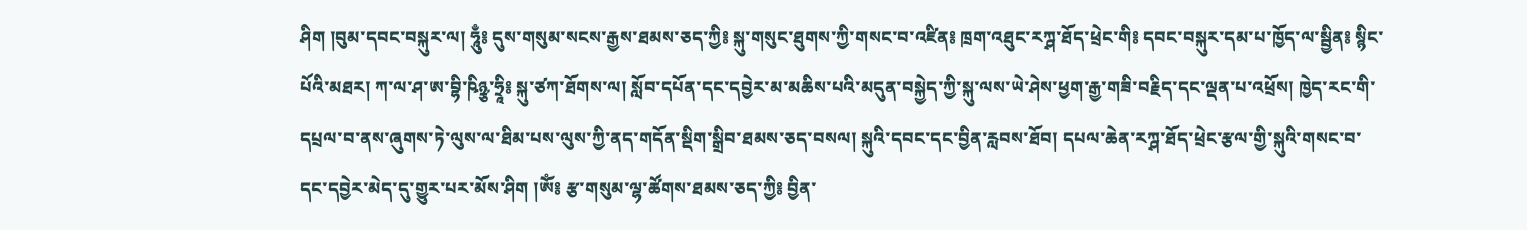ཤིག །བུམ་དབང་བསྐུར་ལ། ཧཱུྃ༔ དུས་གསུམ་སངས་རྒྱས་ཐམས་ཅད་ཀྱི༔ སྐུ་གསུང་ཐུགས་ཀྱི་གསང་བ་འཛིན༔ ཁྲག་འཐུང་རཀྴ་ཐོད་ཕྲེང་གི༔ དབང་བསྐུར་དམ་པ་ཁྱོད་ལ་སྦྱིན༔ སྙིང་པོའི་མཐར། ཀ་ལ་ཤ་ཨ་བྷི་ཥིཉྩ་ཧྲཱི༔ སྐུ་ཙཀ་ཐོགས་ལ། སློབ་དཔོན་དང་དབྱེར་མ་མཆིས་པའི་མདུན་བསྐྱེད་ཀྱི་སྐུ་ལས་ཡེ་ཤེས་ཕྱག་རྒྱ་གཟི་བརྗིད་དང་ལྡན་པ་འཕྲོས། ཁྱེད་རང་གི་དཔྲལ་བ་ནས་ཞུགས་ཏེ་ལུས་ལ་ཐིམ་པས་ལུས་ཀྱི་ནད་གདོན་སྡིག་སྒྲིབ་ཐམས་ཅད་བསལ། སྐུའི་དབང་དང་བྱིན་རླབས་ཐོབ། དཔལ་ཆེན་རཀྴ་ཐོད་ཕྲེང་རྩལ་གྱི་སྐུའི་གསང་བ་དང་དབྱེར་མེད་དུ་གྱུར་པར་མོས་ཤིག །ཨོཾ༔ རྩ་གསུམ་ལྷ་ཚོགས་ཐམས་ཅད་ཀྱི༔ བྱིན་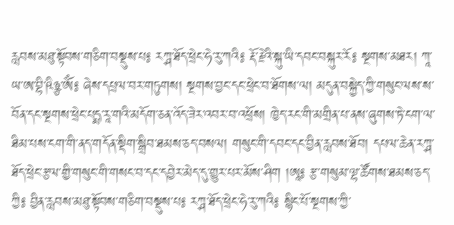རླབས་མཐུ་སྟོབས་གཅིག་བསྡུས་པ༔ རཀྴ་ཐོད་ཕྲེང་ཧེ་རུ་ཀའི༔ རྡོ་རྗེའི་སྐུ་ཡི་དབང་བསྐུར་རོ༔ སྔགས་མཐར། ཀཱ་ཡ་ཨ་བྷི་ཥིཉྩ་ཨོཾ༔ ཞེས་དཔྲལ་བར་གཏུགས། སྔགས་བྱང་དང་ཕྲེང་བ་ཐོགས་ལ། མདུན་བསྐྱེད་ཀྱི་གསུང་ལས་ས་བོན་དང་སྔགས་ཕྲེང་པདྨ་རཱ་གའི་མདོག་ཅན་འོད་ཟེར་འབར་བ་འཕྲོས། ཁྱེད་རང་གི་མགྲིན་པ་ནས་ཞུགས་ཏེ་ངག་ལ་ཐིམ་པས་ངག་གི་ནད་གདོན་སྡིག་སྒྲིབ་ཐམས་ཅད་བསལ། གསུང་གི་དབང་དང་བྱིན་རླབས་ཐོབ། དཔལ་ཆེན་རཀྴ་ཐོད་ཕྲེང་རྩལ་གྱི་གསུང་གི་གསང་བ་དང་དབྱེར་མེད་དུ་གྱུར་པར་མོས་ཤིག །ཨཱ༔ རྩ་གསུམ་ལྷ་ཚོགས་ཐམས་ཅད་ཀྱི༔ བྱིན་རླབས་མཐུ་སྟོབས་གཅིག་བསྡུས་པ༔ རཀྴ་ཐོད་ཕྲེང་ཧེ་རུ་ཀའི༔ སྙིང་པོ་སྔགས་ཀྱི་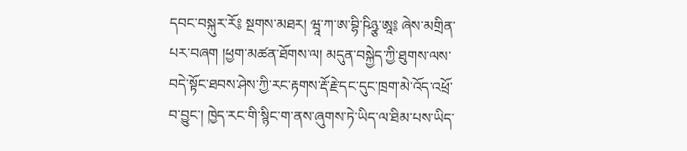དབང་བསྐུར་རོ༔ སྔགས་མཐར། ཝཱ་ཀ་ཨ་བྷི་ཥིཉྩ་ཨཱ༔ ཞེས་མགྲིན་པར་བཞག །ཕྱག་མཚན་ཐོགས་ལ། མདུན་བསྐྱེད་ཀྱི་ཐུགས་ལས་བདེ་སྟོང་ཐབས་ཤེས་ཀྱི་རང་རྟགས་རྡོ་རྗེ་དང་དུང་ཁྲག་མེ་འོད་འཕྲོ་བ་བྱུང་། ཁྱེད་རང་གི་སྙིང་ག་ནས་ཞུགས་ཏེ་ཡིད་ལ་ཐིམ་པས་ཡིད་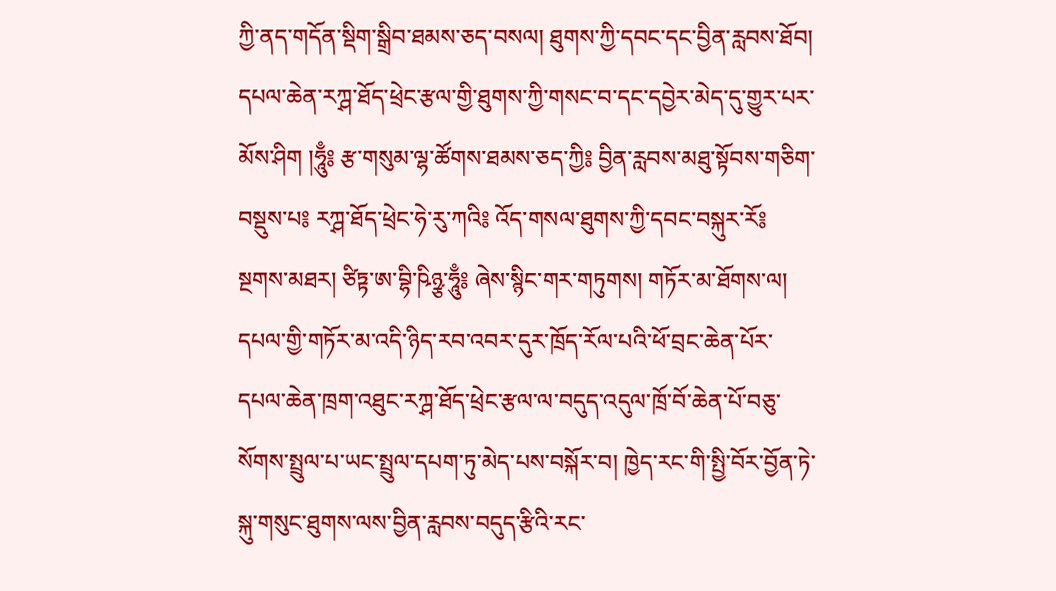ཀྱི་ནད་གདོན་སྡིག་སྒྲིབ་ཐམས་ཅད་བསལ། ཐུགས་ཀྱི་དབང་དང་བྱིན་རླབས་ཐོབ། དཔལ་ཆེན་རཀྴ་ཐོད་ཕྲེང་རྩལ་གྱི་ཐུགས་ཀྱི་གསང་བ་དང་དབྱེར་མེད་དུ་གྱུར་པར་མོས་ཤིག །ཧཱུྃ༔ རྩ་གསུམ་ལྷ་ཚོགས་ཐམས་ཅད་ཀྱི༔ བྱིན་རླབས་མཐུ་སྟོབས་གཅིག་བསྡུས་པ༔ རཀྴ་ཐོད་ཕྲེང་ཧེ་རུ་ཀའི༔ འོད་གསལ་ཐུགས་ཀྱི་དབང་བསྐུར་རོ༔ སྔགས་མཐར། ཙིཏྟ་ཨ་བྷི་ཥིཉྩ་ཧཱུྃ༔ ཞེས་སྙིང་གར་གཏུགས། གཏོར་མ་ཐོགས་ལ། དཔལ་གྱི་གཏོར་མ་འདི་ཉིད་རབ་འབར་དུར་ཁྲོད་རོལ་པའི་ཕོ་བྲང་ཆེན་པོར་དཔལ་ཆེན་ཁྲག་འཐུང་རཀྴ་ཐོད་ཕྲེང་རྩལ་ལ་བདུད་འདུལ་ཁྲོ་བོ་ཆེན་པོ་བཅུ་སོགས་སྤྲུལ་པ་ཡང་སྤྲུལ་དཔག་ཏུ་མེད་པས་བསྐོར་བ། ཁྱེད་རང་གི་སྤྱི་བོར་བྱོན་ཏེ་སྐུ་གསུང་ཐུགས་ལས་བྱིན་རླབས་བདུད་རྩིའི་རང་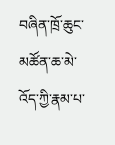བཞིན་ཁྲོ་ཆུང་མཚོན་ཆ་མེ་འོད་ཀྱི་རྣམ་པ་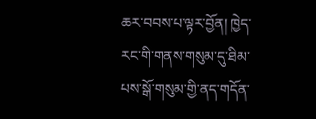ཆར་བབས་པ་ལྟར་བྱོན། ཁྱེད་རང་གི་གནས་གསུམ་དུ་ཐིམ་པས་སྒོ་གསུམ་གྱི་ནད་གདོན་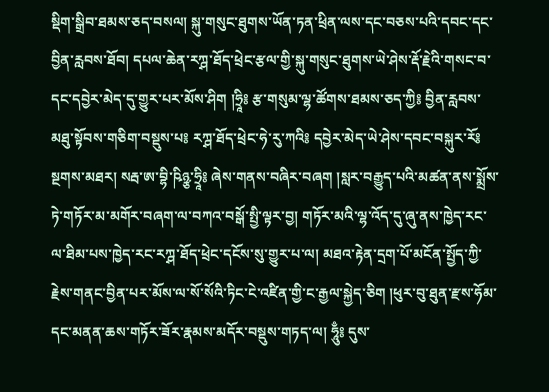སྡིག་སྒྲིབ་ཐམས་ཅད་བསལ། སྐུ་གསུང་ཐུགས་ཡོན་ཏན་ཕྲིན་ལས་དང་བཅས་པའི་དབང་དང་བྱིན་རླབས་ཐོབ། དཔལ་ཆེན་རཀྴ་ཐོད་ཕྲེང་རྩལ་གྱི་སྐུ་གསུང་ཐུགས་ཡེ་ཤེས་རྡོ་རྗེའི་གསང་བ་དང་དབྱེར་མེད་དུ་གྱུར་པར་མོས་ཤིག །ཧྲཱི༔ རྩ་གསུམ་ལྷ་ཚོགས་ཐམས་ཅད་ཀྱི༔ བྱིན་རླབས་མཐུ་སྟོབས་གཅིག་བསྡུས་པ༔ རཀྴ་ཐོད་ཕྲེང་ཧེ་རུ་ཀའི༔ དབྱེར་མེད་ཡེ་ཤེས་དབང་བསྐུར་རོ༔ སྔགས་མཐར། སརྦ་ཨ་བྷི་ཥིཉྩ་ཧྲཱི༔ ཞེས་གནས་བཞིར་བཞག །སླར་བརྒྱུད་པའི་མཚན་ནས་སྨྲོས་ཏེ་གཏོར་མ་མགོར་བཞག་ལ་བཀའ་བསྒོ་སྤྱི་ལྟར་བྱ། གཏོར་མའི་ལྷ་འོད་དུ་ཞུ་ནས་ཁྱེད་རང་ལ་ཐིམ་པས་ཁྱེད་རང་རཀྴ་ཐོད་ཕྲེང་དངོས་སུ་གྱུར་པ་ལ། མཐའ་རྟེན་དྲག་པོ་མངོན་སྤྱོད་ཀྱི་རྗེས་གནང་བྱིན་པར་མོས་ལ་སོ་སོའི་ཏིང་ངེ་འཛིན་གྱི་ང་རྒྱལ་སྐྱེད་ཅིག །ཕུར་བུ་ཐུན་རྫས་ཧོམ་དང་མནན་ཆས་གཏོར་ཟོར་རྣམས་མདོར་བསྡུས་གཏད་ལ། ཧཱུྃ༔ དུས་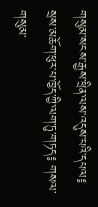གསུམ་སངས་རྒྱས་ཕྲིན་ལས་འདུས་པའི་དཔལ༔ སྲས་མཆོག་ཕུར་པ་ཁྱོད་ཀྱི་ལག་ཏུ་གཏད༔ གསལ་གསུམ་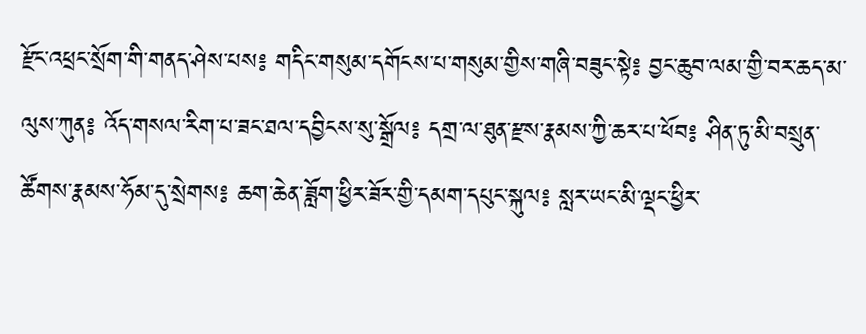རྫོང་འཕྲང་སྲོག་གི་གནད་ཤེས་པས༔ གདིང་གསུམ་དགོངས་པ་གསུམ་གྱིས་གཞི་བཟུང་སྟེ༔ བྱང་ཆུབ་ལམ་གྱི་བར་ཆད་མ་ལུས་ཀུན༔ འོད་གསལ་རིག་པ་ཟང་ཐལ་དབྱིངས་སུ་སྒྲོལ༔ དགྲ་ལ་ཐུན་རྫས་རྣམས་ཀྱི་ཆར་པ་ཕོབ༔ ཤིན་ཏུ་མི་བསྲུན་ཚོགས་རྣམས་ཧོམ་དུ་སྲེགས༔ ཆག་ཆེན་ཟློག་ཕྱིར་ཟོར་གྱི་དམག་དཔུང་སྐུལ༔ སླར་ཡང་མི་ལྡང་ཕྱིར་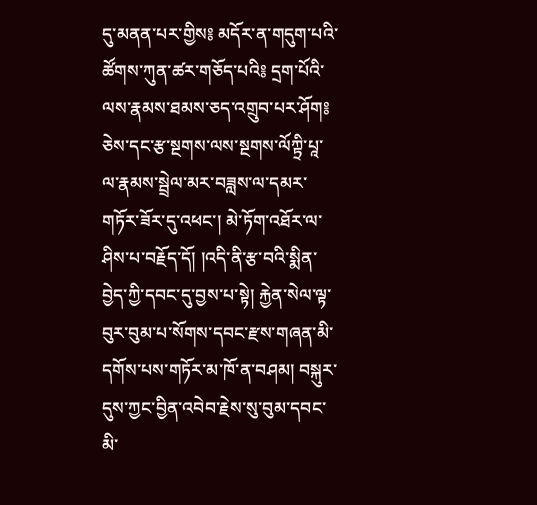དུ་མནན་པར་གྱིས༔ མདོར་ན་གདུག་པའི་ཚོགས་ཀུན་ཚར་གཅོད་པའི༔ དྲག་པོའི་ལས་རྣམས་ཐམས་ཅད་འགྲུབ་པར་ཤོག༔ ཅེས་དང་རྩ་སྔགས་ལས་སྔགས་ལོཀྟྲི་པཱ་ལ་རྣམས་སྦྲེལ་མར་བཟླས་ལ་དམར་གཏོར་ཟོར་དུ་འཕང་། མེ་ཏོག་འཐོར་ལ་ཤིས་པ་བརྗོད་དོ། །འདི་ནི་རྩ་བའི་སྨིན་བྱེད་ཀྱི་དབང་དུ་བྱས་པ་སྟེ། རྐྱེན་སེལ་ལྟ་བུར་བུམ་པ་སོགས་དབང་རྫས་གཞན་མི་དགོས་པས་གཏོར་མ་ཁོ་ན་བཤམ། བསྐུར་དུས་ཀྱང་བྱིན་འབེབ་རྗེས་སུ་བུམ་དབང་མི་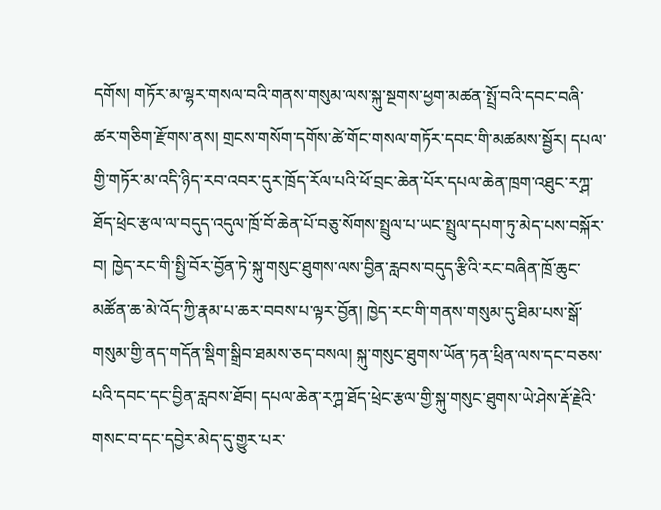དགོས། གཏོར་མ་ལྷར་གསལ་བའི་གནས་གསུམ་ལས་སྐུ་སྔགས་ཕྱག་མཚན་སྤྲོ་བའི་དབང་བཞི་ཚར་གཅིག་རྫོགས་ནས། གྲངས་གསོག་དགོས་ཚེ་གོང་གསལ་གཏོར་དབང་གི་མཚམས་སྦྱོར། དཔལ་གྱི་གཏོར་མ་འདི་ཉིད་རབ་འབར་དུར་ཁྲོད་རོལ་པའི་ཕོ་བྲང་ཆེན་པོར་དཔལ་ཆེན་ཁྲག་འཐུང་རཀྴ་ཐོད་ཕྲེང་རྩལ་ལ་བདུད་འདུལ་ཁྲོ་བོ་ཆེན་པོ་བཅུ་སོགས་སྤྲུལ་པ་ཡང་སྤྲུལ་དཔག་ཏུ་མེད་པས་བསྐོར་བ། ཁྱེད་རང་གི་སྤྱི་བོར་བྱོན་ཏེ་སྐུ་གསུང་ཐུགས་ལས་བྱིན་རླབས་བདུད་རྩིའི་རང་བཞིན་ཁྲོ་ཆུང་མཚོན་ཆ་མེ་འོད་ཀྱི་རྣམ་པ་ཆར་བབས་པ་ལྟར་བྱོན། ཁྱེད་རང་གི་གནས་གསུམ་དུ་ཐིམ་པས་སྒོ་གསུམ་གྱི་ནད་གདོན་སྡིག་སྒྲིབ་ཐམས་ཅད་བསལ། སྐུ་གསུང་ཐུགས་ཡོན་ཏན་ཕྲིན་ལས་དང་བཅས་པའི་དབང་དང་བྱིན་རླབས་ཐོབ། དཔལ་ཆེན་རཀྴ་ཐོད་ཕྲེང་རྩལ་གྱི་སྐུ་གསུང་ཐུགས་ཡེ་ཤེས་རྡོ་རྗེའི་གསང་བ་དང་དབྱེར་མེད་དུ་གྱུར་པར་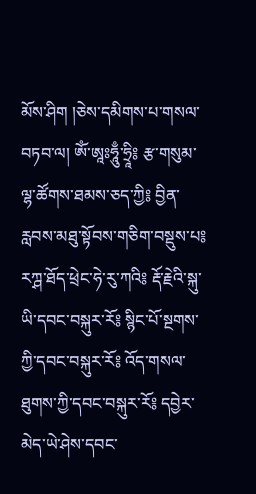མོས་ཤིག །ཅེས་དམིགས་པ་གསལ་བཏབ་ལ། ཨོཾ་ཨཱཿཧཱུྃ་ཧྲཱི༔ རྩ་གསུམ་ལྷ་ཚོགས་ཐམས་ཅད་ཀྱི༔ བྱིན་རླབས་མཐུ་སྟོབས་གཅིག་བསྡུས་པ༔ རཀྴ་ཐོད་ཕྲེང་ཧེ་རུ་ཀའི༔ རྡོ་རྗེའི་སྐུ་ཡི་དབང་བསྐུར་རོ༔ སྙིང་པོ་སྔགས་ཀྱི་དབང་བསྐུར་རོ༔ འོད་གསལ་ཐུགས་ཀྱི་དབང་བསྐུར་རོ༔ དབྱེར་མེད་ཡེ་ཤེས་དབང་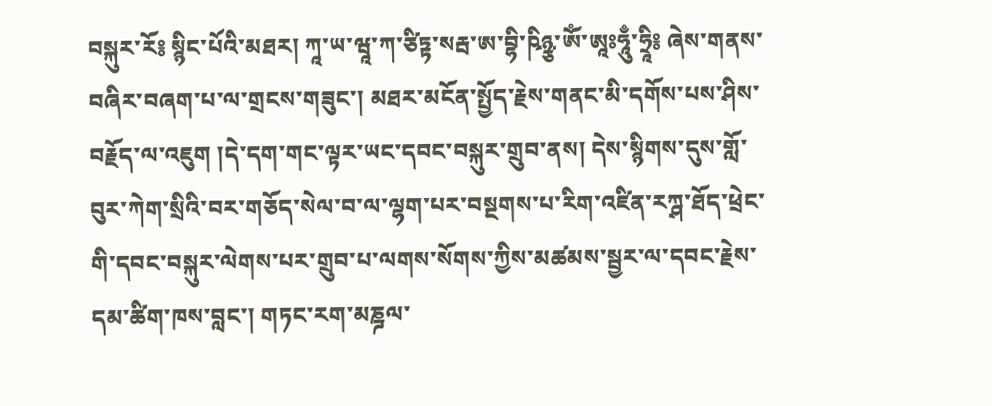བསྐུར་རོ༔ སྙིང་པོའི་མཐར། ཀཱ་ཡ་ཝཱ་ཀ་ཙིཏྟ་སརྦ་ཨ་བྷི་ཥིཉྩ་ཨོཾ་ཨཱཿཧཱུྃ་ཧྲཱི༔ ཞེས་གནས་བཞིར་བཞག་པ་ལ་གྲངས་གཟུང་། མཐར་མངོན་སྤྱོད་རྗེས་གནང་མི་དགོས་པས་ཤིས་བརྗོད་ལ་འཇུག །དེ་དག་གང་ལྟར་ཡང་དབང་བསྐུར་གྲུབ་ནས། དེས་སྙིགས་དུས་གློ་བུར་ཀེག་སྲིའི་བར་གཅོད་སེལ་བ་ལ་ལྷག་པར་བསྔགས་པ་རིག་འཛིན་རཀྴ་ཐོད་ཕྲེང་གི་དབང་བསྐུར་ལེགས་པར་གྲུབ་པ་ལགས་སོགས་ཀྱིས་མཚམས་སྦྱར་ལ་དབང་རྗེས་དམ་ཚིག་ཁས་བླང་། གཏང་རག་མཎྜལ་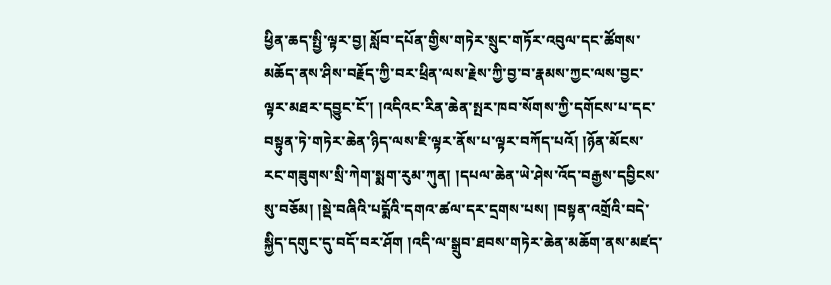ཕྱིན་ཆད་སྤྱི་ལྟར་བྱ། སློབ་དཔོན་གྱིས་གཏེར་སྲུང་གཏོར་འབུལ་དང་ཚོགས་མཆོད་ནས་ཤིས་བརྗོད་ཀྱི་བར་ཕྲིན་ལས་རྗེས་ཀྱི་བྱ་བ་རྣམས་ཀྱང་ལས་བྱང་ལྟར་མཐར་དབྱུང་ངོ་། །འདིའང་རིན་ཆེན་སྤར་ཁབ་སོགས་ཀྱི་དགོངས་པ་དང་བསྟུན་ཏེ་གཏེར་ཆེན་ཉིད་ལས་ཇི་ལྟར་ནོས་པ་ལྟར་བཀོད་པའོ། །ཉོན་མོངས་རང་གཟུགས་སྲི་ཀེག་སྨག་རུམ་ཀུན། །དཔལ་ཆེན་ཡེ་ཤེས་འོད་བརྒྱས་དབྱིངས་སུ་བཅོམ། །སྡེ་བཞིའི་པདྨོའི་དགའ་ཚལ་དར་དྲགས་པས། །བསྟན་འགྲོའི་བདེ་སྐྱིད་དགུང་དུ་བདོ་བར་ཤོག །འདི་ལ་སྒྲུབ་ཐབས་གཏེར་ཆེན་མཆོག་ནས་མཛད་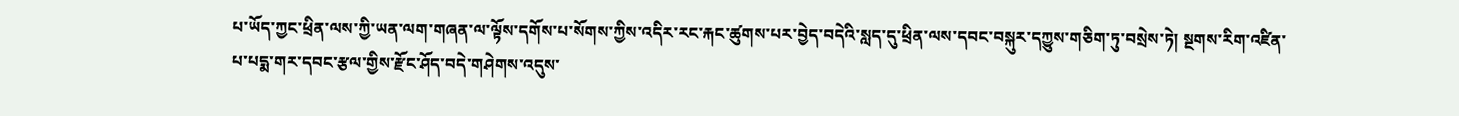པ་ཡོད་ཀྱང་ཕྲིན་ལས་ཀྱི་ཡན་ལག་གཞན་ལ་ལྟོས་དགོས་པ་སོགས་ཀྱིས་འདིར་རང་རྐང་ཚུགས་པར་བྱེད་བདེའི་སླད་དུ་ཕྲིན་ལས་དབང་བསྐུར་དཀྱུས་གཅིག་ཏུ་བསྲེས་ཏེ། སྔགས་རིག་འཛིན་པ་པདྨ་གར་དབང་རྩལ་གྱིས་རྫོང་ཤོད་བདེ་གཤེགས་འདུས་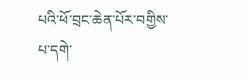པའི་ཕོ་བྲང་ཆེན་པོར་བགྱིས་པ་དགེ་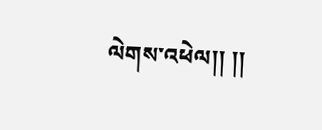ལེགས་འཕེལ།། །།